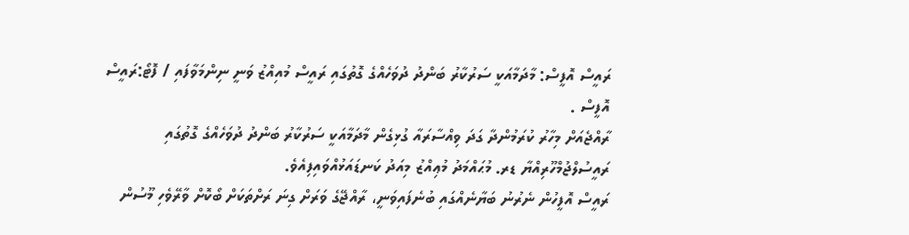ރައީސް އޮފީސް: މާދަމާއަކީ ސަރުކާރު ބަންދު ދުވަހެއްގެ ގޮތުގައި ރައީސް މުއިއްޒު ވަނީ ނިންމަވާފައި / ފޮޓޯ:ރައީސް އޮފީސް .
ރާއްޖެއަށް މިހާރު ކުރަމުންދާ ގަދަ ވިއްސާރައާ ގުޅިގެން މާދަމާއަކީ ސަރުކާރު ބަންދު ދުވަހެއްގެ ގޮތުގައި ރައީސުލްޖުމްހޫރިއްޔާ ޑރ. މުޙައްމަދު މުޢިއްޒު މިއަދު ކަނޑައަޅުއްވައިފިއެވެ.
ރައީސް އޮފީހުން ނެރުނު ބަޔާނެއްގައި ބުނެފައިވަނީ، ރާއްޖޭގެ ވަރަށް ގިނަ ރަށްތަކަށް ބޯކޮށް ވާރޭވެހި މޫސުން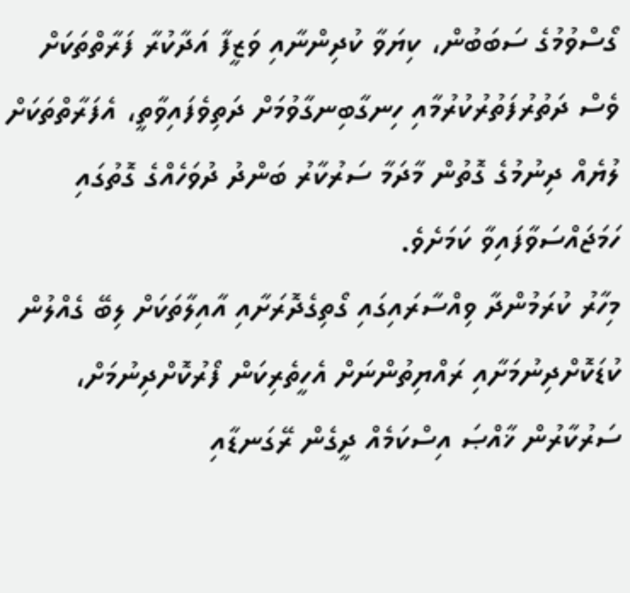ގޯސްވުމުގެ ސަބަބުން، ކިޔަވާ ކުދިންނާއި ވަޒީފާ އަދާކުރާ ފަރާތްތަކަށް ވެސް ދަތުރުފަތުރުކުރުމާއި ހިނގާބިނގާވުމަށް ދަތިވެފައިވާތީ، އެފަރާތްތަކަށް ލުޔެއް ދިނުމުގެ ގޮތުން މާދަމާ ސަރުކާރު ބަންދު ދުވަހެއްގެ ގޮތުގައި ހަމަޖައްސަވާފައިވާ ކަމަށެވެ.
މިހާރު ކުރަމުންދާ ވިއްސާރައިގައި ގޯތިގެދޮރަށާއި އާއިލާތަކަށް ލިބޭ ގެއްލުން ކުޑަކޮށްދިނުމަށާއި ރައްޔިތުންނަށް އެހީތެރިކަން ފޯރުކޮށްދިނުމަށް، ސަރުކާރުން ޚާއްޞަ އިސްކަމެއް ދީގެން ރޭގަނޑާއި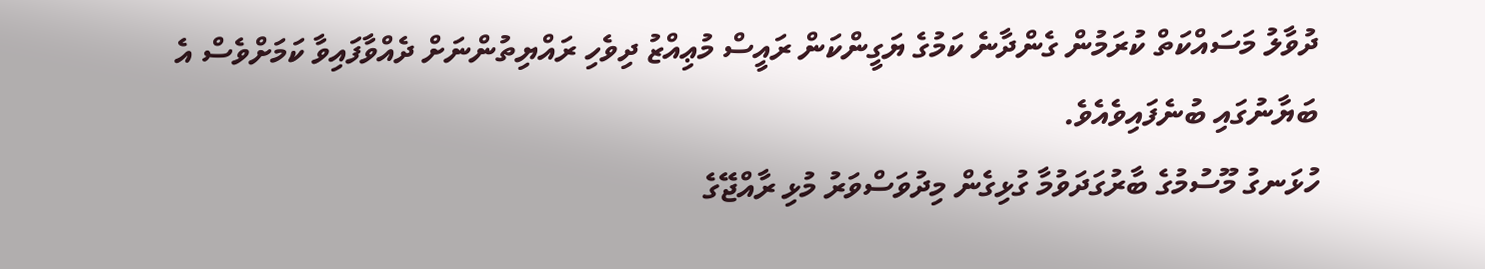ދުވާލު މަސައްކަތް ކުރަމުން ގެންދާނެ ކަމުގެ ޔަގީންކަން ރައީސް މުޢިއްޒު ދިވެހި ރައްޔިތުންނަށް ދެއްވާފައިވާ ކަމަށްވެސް އެ ބަޔާނުގައި ބުނެފައިވެއެވެ.
ހުޅަނގު މޫސުމުގެ ބާރުގަދަވުމާ ގުޅިގެން މިދުވަސްވަރު މުޅި ރާއްޖޭގެ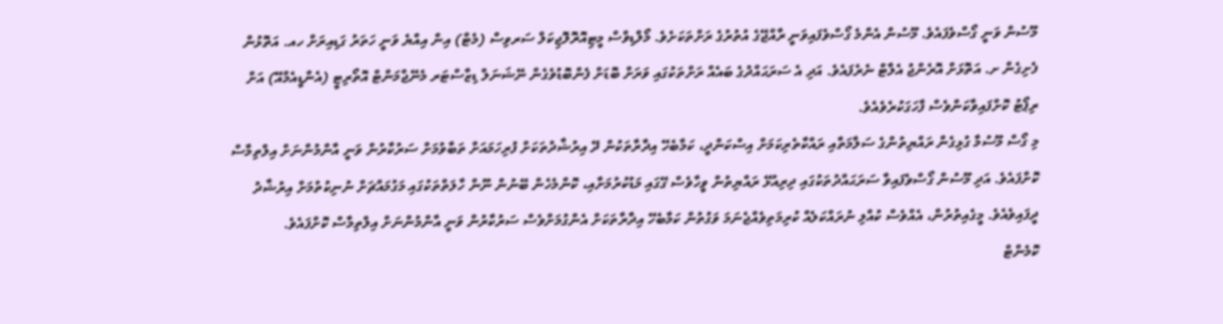މޫސުން ވަނީ ގޯސްވެފައެވެ. މޫސުން އެންމެ ގޯސްވެފައިވަނީ ރާއްޖޭގެ އުތުރުގެ ރަށްތަކަށެވެ. މޯލްޑިވްސް މީޓިއޮރޮލޮޖިކަލް ސަރވިސް (މެޓް) އިން އިއްޔެ ވަނީ ހަތަރު ގަޑިއިރަށް ހއ. އަތޮޅުން ފެށިގެން ށ. އަތޮޅަށް އޮރެންޖު އެލާޓް ނެރެފައެވެ. އަދި އެ ސަރަޙައްދުގެ ބައެއް ރަށްތަކުގައި ވަރަށް ބޮޑަށް ފެންބޮޑުވެގެން ނޭޝަނަލް ޑިޒާސްޓަރ މެނޭޖްމަންޓް އޮތޯރިޓީ (އެންޑީއެމްއޭ) އަށް ރިޕޯޓު ކޮށްފައިވާކަންވެސް ފާހަގަކުރެވެއެވެ.
މި ގޯސް މޫސުމާ ގުޅިގެން ރައްޔިތުންގެ ސަލާމަތާއި ރައްކާތެރިކަމަށް އިސްކަންދީ، ކަމާބެހޭ އިދާރާތަކުން ދޭ އިރުޝާދުތަކަށް ފުރިހަމައަށް ތަބާވުމަށް ސަރުކާރުން ވަނީ އާންމުންނަށް އިލްތިމާސް ކޮށްފައެވެ. އަދި މޫސުން ގޯސްވެފައިވާ ސަރަޙައްދުތަކުގައި ދިރިއުޅޭ ރައްޔިތުން ވީހާވެސް ގޭގައި މަޑުކުރުމަށާއި، ކޮންމެހެން ބޭނުން ނޫން ހާލަތްތަކުގައި މަގުމައްޗަށް ނުނިކުތުމަށް އިރުޝާދު ދީފައިވެއެވެ. މީގެއިތުރުން، އެއްވެސް ކުއްލި ނުރައްކަލެއް ކުރިމަތިވެއްޖެނަމަ ވަގުތުން ކަމާބެހޭ އިދާރާތަކަށް އެންގުމަށްވެސް ސަރުކާރުން ވަނީ އާންމުންނަށް އިލްތިމާސް ކޮށްފައެވެ.
ކޮމެންޓް